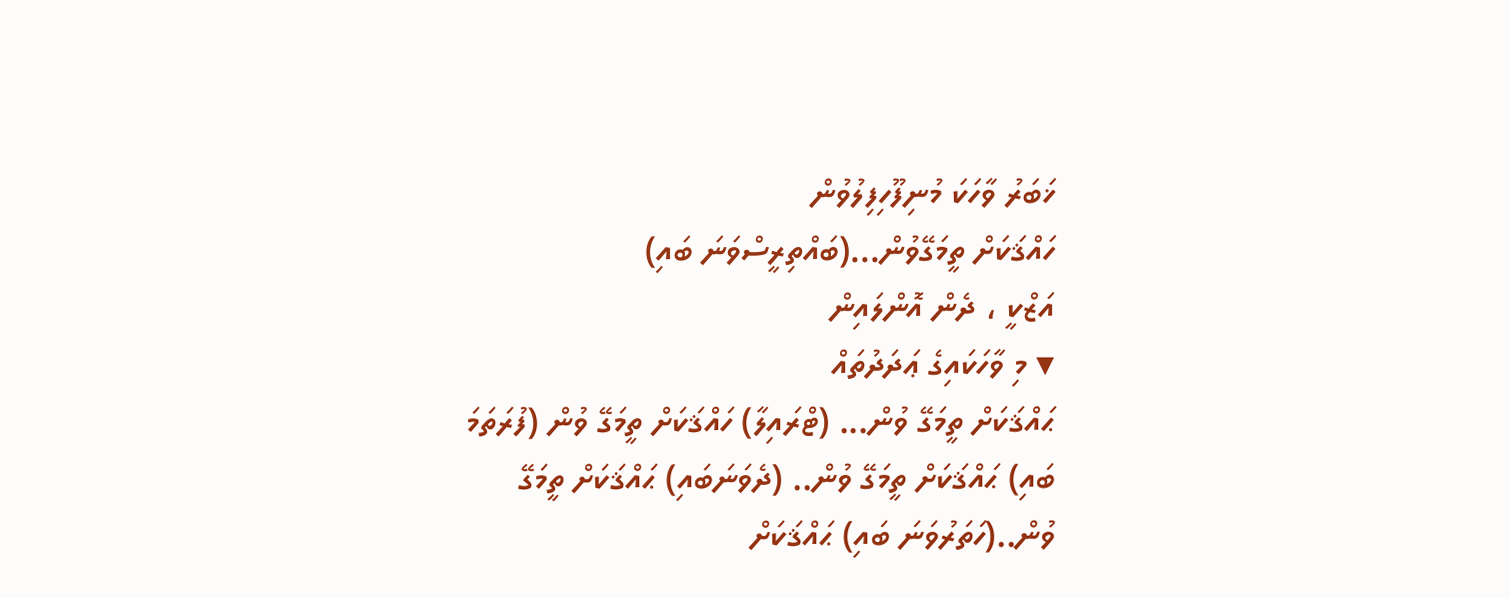ޚަބަރު ވާހަކަ މުނިފޫހިފިލުވުން
ހައްޤަކަށް ތީމަގޭވުން...(ބައްތިރީސްވަނަ ބައި)
އަޒްކީ ، ދެން އޮންލައިން
▾ މި ވާހަކައިގެ ޢަދަދުތައް
ޙައްޤަކަށް ތީމަގޭ ވުން... (ޓްރައިލާ) ހައްޤަކަށް ތީމަގޭ ވުން (ފުރަތަމަ ބައި) ޙައްޤަކަށް ތީމަގޭ ވުން.. (ދެވަނަބައި) ޙައްޤަކަށް ތީމަގޭ ވުން..(ހަތަރުވަނަ ބައި) ޙައްޤަކަށް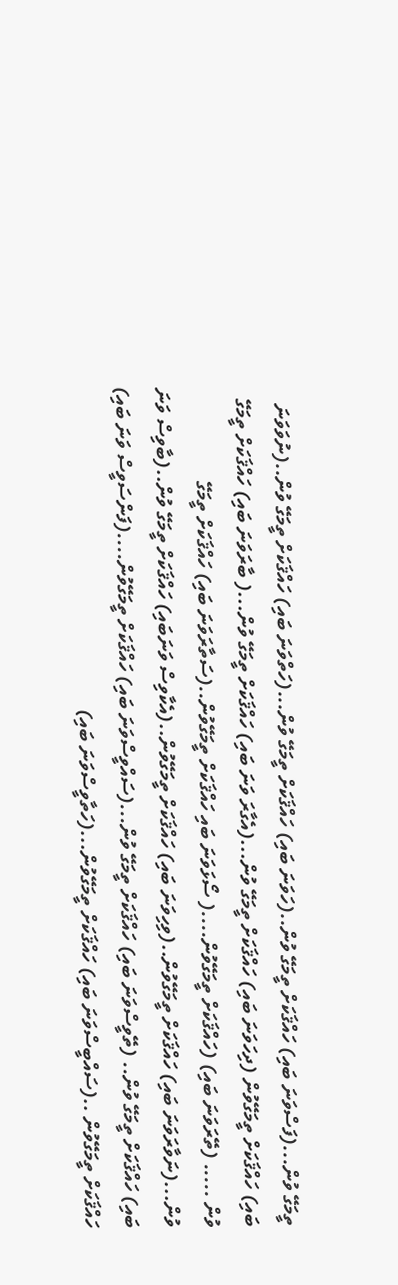ތީމަގޭ ވުން...(ފަސްވަނަ ބައި) ހައްޤަކަށް ތީމަގޭ ވުން..(ހަވަނަ ބައި) ހައްޤަކަށް ތީމަގޭ ވުން...(ހަތްވަނަ ބައި) ހައްޤަކަށް ތީމަގޭ ވުން..(ނުވަވަނަ ބައި) ހައްޤަކަށް ތީމަގޭވުން (ދިހަވަނަ ބައި) ހައްޤަކަށް ތީމަގޭ ވުން...(އެގާރަ ވަނަ ބައި) ހައްޤަކަށް ތީމަގޭ ވުން...( ބާރަވަނަ ބައި) ހައްޤަކަށް ތީމަގޭ ވުން ..... (ތޭރަވަނަ ބައި) (ހައްޤަކަށް ތީމަގޭވުން....( ސޯޅަވަނަ ބައި ހައްޤަކަށް ތީމަގޭވުން..(ސަތާރަވަނަ ބައި) ހައްޤަކަށް ތީމަގޭ ވުން...(ނަވާރަވަނަ ބައި) ހައްޤަކަށް ތީމަގޭވުން..(ވިހިވަނަ ބައި) ހައްޤަކަށް ތީމަގޭވުން..(އެކާވިސް ވަނަބައި) ހައްޤަކަށް ތީމަގޭ ވުން..(ބާވިސް ވަނަ ބައި) ހައްޤަކަށް ތީމަގޭ ވުން.. (ތޭވީސްވަނަ ބައި) ހައްޤަކަށް ތީމަގޭ ވުން...(ސައްވީސްވަނަ ބައި) ހައްޤަކަށް ތީމަގޭވުން....(ފަންސަވީސް ވަނަ ބައި) ހައްޤަކަށް ތީމަގޭވުން ..(ސައްބީސްވަނަ ބައި) ހައްޤަކަށް ތީމަގޭވުން...(ހަތާވީސްވަނަ ބައި)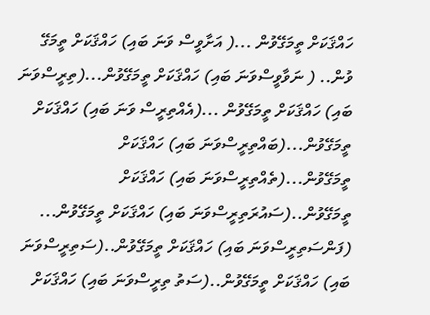ހައްޤަކަށް ތީމަގޭވުން ...( އަށާވީސް ވަނަ ބައި) ހައްޤަކަށް ތީމަގޭ ވުން.. ( ނަވާވީސްވަނަ ބައި) ހައްޤަކަށް ތީމަގޭވުން...(ތިރީސްވަނަ ބައި) ހައްޤަކަށް ތީމަގޭވުން ...(އެއްތިރީސް ވަނަ ބައި) ހައްޤަކަށް ތީމަގޭވުން...(ބައްތިރީސްވަނަ ބައި) ހައްޤަކަށް ތީމަގޭވުން...(ތެއްތިރީސްވަނަ ބައި) ހައްޤަކަށް ތީމަގޭވުން..(ސައުރަތިރީސްވަނަ ބައި) ހައްޤަކަށް ތީމަގޭވުން... (ފަންސަތިރީސްވަނަ ބައި) ހައްޤަކަށް ތީމަގޭވުން..(ސަތިރީސްވަނަ ބައި) ހައްޤަކަށް ތީމަގޭވުން..(ސަތު ތިރީސްވަނަ ބައި) ހައްޤަކަށް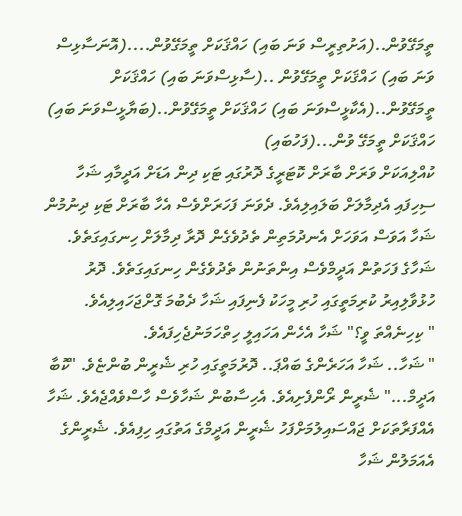ތީމަގޭވުން..(އަށުތިރީސް ވަނަ ބައި) ހައްޤަކަށް ތީމަގޭވުން....(އޮނަސާޅިސް ވަނަ ބައި) ހައްޤަކަށް ތީމަގޭވުން ..(ސާޅިސްވަނަ ބައި) ހައްޤަކަށް ތީމަގޭވުން..(އެކާޅީސްވަނަ ބައި) ހައްޤަކަށް ތީމަގޭވުން..(ބަޔާޅީސްވަނަ ބައި) ހައްޤަކަށް ތީމަގޭ ވުން...(ފަހުބައި)
ކުއްލިއަކަށް ވަރަށް ބާރަށް ކޮޓަރީގެ ދޮރުގައި ޓަކި ދިން އަޑަށް އަދީމާއި ޝަހާ ސިހިފައި އެދިމާލަށް ބަލައިލިއެވެ. ދެވަނަ ފަހަރަށްވެސް އެހާ ބާރަށް ޓަކި ދިނުމުން ޝަހާ އަވަސް އަވަހަށް އެނދުމަތިން ތެދުވެގެން ދޮރާ ދިމާލަށް ހިނގައިގަތެވެ. ޝަހާގެ ފަހަތުން އަދީމްވެސް އިންތަނުން ތެދުވެގެން ހިނގައިގަތެވެ. ދޮރު ހުޅުވާލިއިރު ކުރިމަތީގައި ހުރި މީހަކު ފެނިފައި ޝަހާ ދެބުމަ ގޮށްޖަހައިލިއެވެ.
" ކިހިނެއްތަ ވީ؟" ޝަހާ އެހެން އަހައިލީ ހިތްހަމަނުޖެހިފައެވެ.
" ޝަހާ.. ޝަހާ އަހަރެންގެ ބައްޕަ.. ދޮރުމަތީގައި ހުރި ޝެރީން ބުންޏެވެ. "ކޮބާ އަދީމް..." ޝެރީން ރޯންފެށިއެވެ. އެހިސާބުން ޝަހާވެސް ހާސްވެއްޖެއެވެ. ޝަހާ އެއްފަރާތަކަށް ޖައްސައިލުމަށްފަހު ޝެރީން އަދީމްގެ އަތުގައި ހިފިއެވެ. ޝެރީންގެ އެއަމަލުން ޝަހާ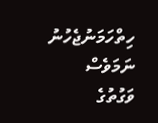ހިތްހަމަނުޖެހުނު ނަމަވެސް ވަގުތުގެ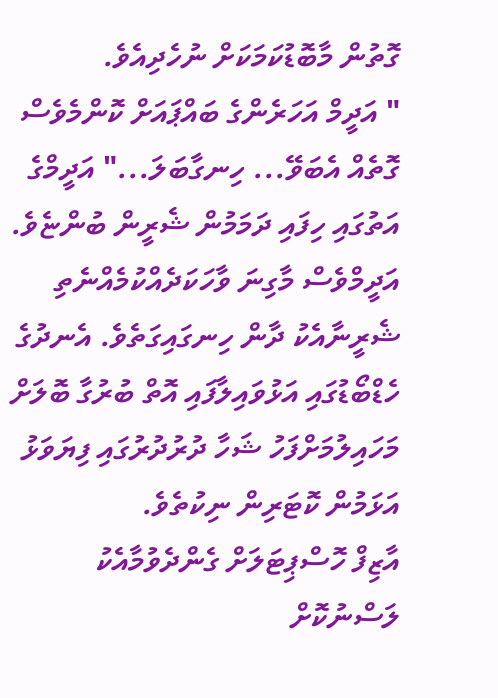ގޮތުން މާބޮޑުކަމަކަށް ނުހެދިއެވެ.
" އަދީމް އަހަރެންގެ ބައްޕައަށް ކޮންމެވެސް ގޮތެއް އެބަވޭ... ހިނގާބަލަ..." އަދީމްގެ އަތުގައި ހިފައި ދަމަމުން ޝެރީން ބުންޏެވެ. އަދީމްވެސް މާގިނަ ވާހަކަދެއްކުމެއްނެތި ޝެރީނާއެކު ދާން ހިނގައިގަތެވެ. އެނދުގެ ހެޑްބޯޑުގައި އަޅުވައިލާފައި އޮތް ބުރުގާ ބޮލަށް މަހައިލުމަށްފަހު ޝަހާ ދުރުދުރުގައި ފިޔަވަޅު އަޅަމުން ކޮޓަރިން ނިކުތެވެ.
އާޒިފް ހޮސްޕިޓަލަށް ގެންދެވުމާއެކު ލަސްނުކޮށް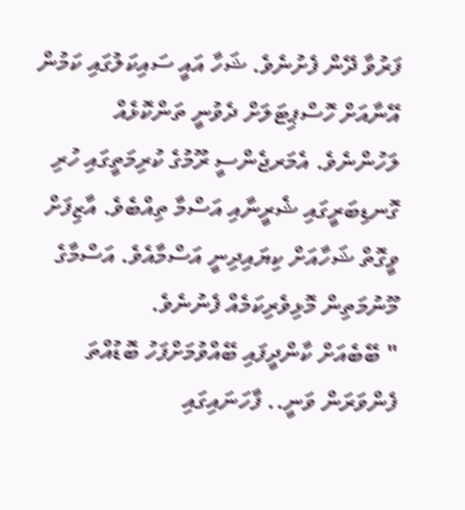ފަރުވާ ދޭން ފެށުނެވެ. ޝަހާ އައީ ސައިކަލުގައި ކަމުން އޭނާއަށް ހޮސްޕިޓަލަށް ދެވުނީ ތަންކޮޅެއް ލަހުންނެވެ. އެމަރޖެންސީ ރޫމުގެ ކުރިމަތީގައި ހުރި ގޮނޑިބަރީގައި ޝެރީނާއި އަސްމާ ތިއްބެވެ. އާޒިފަށް ވީގޮތް ޝަހާއަށް ކިޔައިދިނީ އަސްމާއެވެ. އަސްމާގެ މޫނުމަތިން މޮޅިވެރިކަމެއް ފެނުނެވެ.
" ބޭބެއަށް ކާންދީފައި ބޭއްވުމަށްފަހު ބޮޑުއްތަ ފެންވަރަން ވަނީ.. ފާހަނައިގައި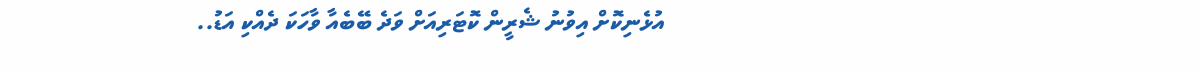އުޅެނިކޮށް އިވުނު ޝެރީން ކޮޓަރިއަށް ވަދެ ބޭބެއާ ވާހަކަ ދެއްކި އަޑު..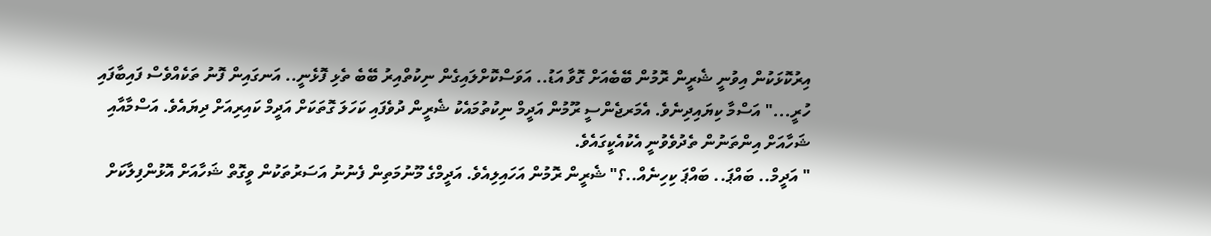އިރުކޮޅަކުން އިވުނީ ޝެރީން ރޮމުން ބޭބެއަށް ގޮވާ އަޑު.. އަވަސްކޮށްލައިގެން ނިކުތްއިރު ބޭބެ ތެޅި ފޮޅެނީ.. އަނގައިން ފޮނު ތަކެއްވެސް ފައިބާފައި ހުރީ..." އަސްމާ ކިޔައިދިނެވެ. އެމަރޖެންސީ ރޫމުން އަދީމް ނިކުތުމައެކު ޝެރީން ދުވެފައި ކަހަލަ ގޮތަކަށް އަދީމް ކައިރިއަށް ދިޔައެވެ. އަސްމާއާއި ޝަހާއަށް އިންތަނުން ތެދުވެވުނީ އެކުއެކީގައެވެ.
" އަދީމް.. ބައްޕަ.. ބައްޕަ ކިހިނެއް..؟" ޝެރީން ރޮމުން އަހައިލިއެވެ. އަދީމްގެ މޫނުމަތިން ފެނުނު އަސަރުތަކުން ވީގޮތް ޝަހާއަށް އޮޅުންފިލާކަށް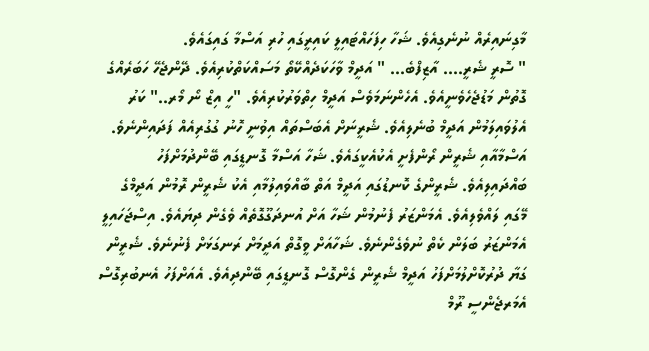މާގިނައިރެއް ނުނެގިއެވެ. ޝަހާ ހިފަހައްޓައިލީ ކައިރީގައި ހުރި އަސްމާ ގައިގައެވެ.
" ސޮރީ ޝެރީ.... އާޒިފްބެ... " އަދީމް ވާހަކަދެއްކޭތޯ މަސައްކަތްކުރިއެވެ. ދޭންޖެހޭ ހަބަރެއްގެ ގޮތުން މަޑުޖެހެވެނީއެވެ. އެހެންނަމަވެސް އަދީމް ހިތްވަރުކުރިއެވެ. "ހީ އިޒް ނޯ މޯރ.." ކަރު އެލުވައިލަމުން އަދީމް ބުނެލިއެވެ. ޝެރީނަށް އެބަސްތައް އިވުނީ ހޮނު ގުގުރިއެއް ފަދައިންނެވެ. އަސްމާއާއި ޝެރީން ރޯންފެށީ އެކުއެކީގައެވެ. ޝަހާ އަސްމާ ގޮނޑީގައި ބޭންދުމަށްފަހު ބައްދައިލިއެވެ. ޝެރީންގެ ކޮނޑުގައި އަދީމް އަތް ބާއްވައިލުމާއި އެކު ޝެރީން ރޮމުން އަދީމްގެ މޭގައި ލައްވެލިއެވެ. އެމަންޒަރު ފެނުމުން ޝަހާ އަށް އުނދަގޫގޮތެއް ވެގެން ދިޔައެވެ. އިސްޖަހައިލީ އެމަންޒަރު ބަލަން ކެތް ނުވެގެންނެވެ. ޝަހާއަށް ވީގޮތް އަދީމަށް ރަނގަޅަށް ފެނުނެވެ. ޝެރީން ގަޔާ ދުރުކޮށްލުމަށްފަހު އަދީމް ޝެރީން ގެންގޮސް ގޮނޑީގައި ބޭންދިއެވެ. އެއަށްފަހު އެނބުރިގޮސް އެމަރޖެންސީ ރޫމް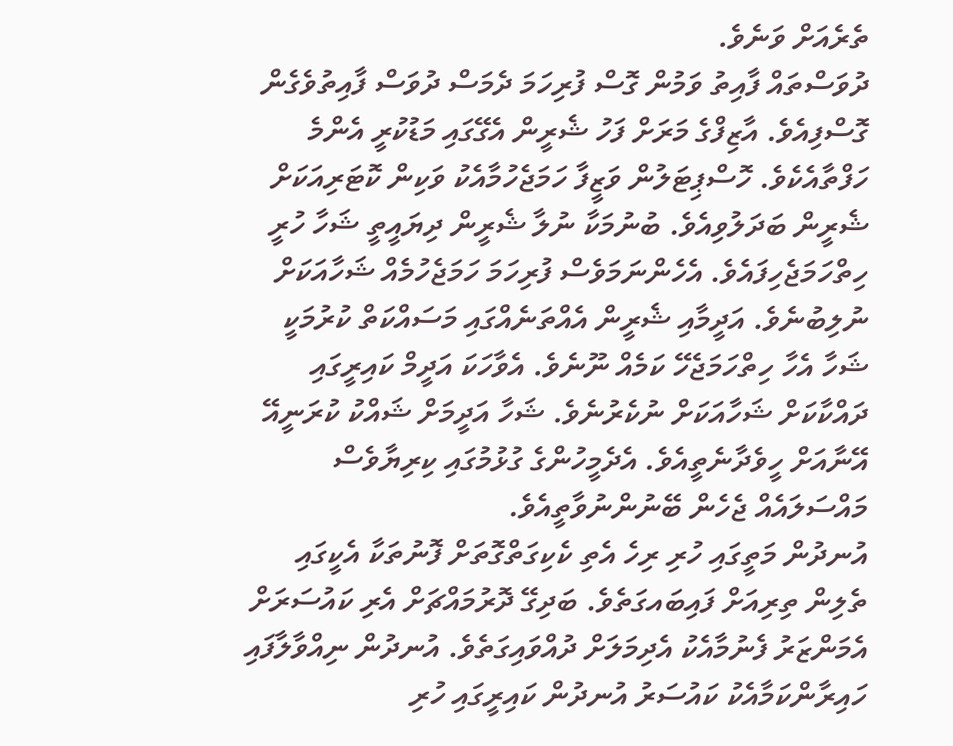ތެރެއަށް ވަނެވެ.
ދުވަސްތައް ފާއިތު ވަމުން ގޮސް ފުރިހަމަ ދެމަސް ދުވަސް ފާއިތުވެގެން ގޮސްފިއެވެ. އާޒިފްގެ މަރަށް ފަހު ޝެރީން އެގޭގައި މަޑުކުރީ އެންމެ ހަފްތާއެކެވެ. ހޮސްޕިޓަލުން ވަޒީފާ ހަމަޖެހުމާއެކު ވަކިން ކޮޓަރިއަކަށް ޝެރީން ބަދަލުވިއެވެ. ބުނުމަކާ ނުލާ ޝެރީން ދިޔައީތީ ޝަހާ ހުރީ ހިތްހަމަޖެހިފައެވެ. އެހެންނަމަވެސް ފުރިހަމަ ހަމަޖެހުމެއް ޝަހާއަކަށް ނުލިބުނެވެ. އަދީމާއި ޝެރީން އެއްތަނެއްގައި މަސައްކަތް ކުރުމަކީ ޝަހާ އެހާ ހިތްހަމަޖެހޭ ކަމެއް ނޫނެވެ. އެވާހަކަ އަދީމް ކައިރީގައި ދައްކާކަށް ޝަހާއަކަށް ނުކެރުނެވެ. ޝަހާ އަދީމަށް ޝައްކު ކުރަނީއޭ އޭނާއަށް ހީވެދާނެތީއެވެ. އެދެމީހުންގެ ގުޅުމުގައި ކިރިޔާވެސް މައްސަލައެއް ޖެހެން ބޭނުންނުވާތީއެވެ.
އުނދުން މަތީގައި ހުރި ރިހެ އެތި ކެކިގަތްގޮތަށް ފޮނުތަކާ އެކީގައި ތެލިން ތިރިއަށް ފައިބައގަތެވެ. ބަދިގޭ ދޮރުމައްޗަށް އެރި ކައުސަރަށް އެމަންޒަރު ފެނުމާއެކު އެދިމަލަށް ދުއްވައިގަތެވެ. އުނދުން ނިއްވާލާފައި ހައިރާންކަމާއެކު ކައުސަރު އުނދުން ކައިރީގައި ހުރި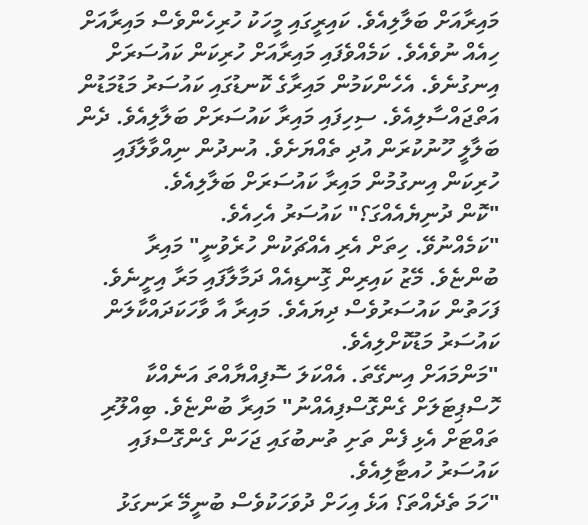މައިރާއަށް ބަލާލިއެވެ. ކައިރީގައި މީހަކު ހުރިހެންވެސް މައިރާއަށް ހިއެއް ނުވެއެވެ. ކަމެއްވެފައި މައިރާއަށް ހުރިކަން ކައުސަރަށް އިނގުނެވެ. އެހެންކަމުން މައިރާގެ ކޮނޑުގައި ކައުސަރު މަޑުމަޑުން އަތްޖައްސާލިއެވެ. ސިހިފައި މައިރާ ކައުސަރަށް ބަލާލިއެވެ. ދެން ބަލާލީ ހޫނުކުރަން އުދި ތެއްޔަށެވެ. އުނދުން ނިއްވާލާފައި ހުރިކަން އިނގުމުން މައިރާ ކައުސަރަށް ބަލާލިއެވެ.
"ކޮން ދުނިޔެއެއްގަ؟" ކައުސަރު އެހިއެވެ.
"ކަމެއްނުވޭ. ހިތަށް އެރި އެއްޗަކުން ހުރެވުނީ" މައިރާ ބުންޏެވެ. މޭޒު ކައިރިން ގިޮނޑިއެއް ދަމާލާފައި މަރާ އިށީނެވެ. ފަހަތުން ކައުސަރުވެސް ދިޔައެވެ. މައިރާ އާ ވާހަކަދައްކާލަން ކައުސަރު މަޑުކޮށްލިއެވެ.
"މަންމައަށް އިނގޭތަ. އެއްކަލަ ސޮފިއްޔާއްތަ އަނެއްކާ ހޮސްޕިޓަލަށް ގެންގޮސްފިއެއްނު" މައިރާ ބުންޏެވެ. ބިއްލޫރި ތައްޓަށް އެޅި ފެން ތަށި ތުނބުގައި ޖަހަން ގެންގޮސްފައި ކައުސަރު ހުއޓާލިއެވެ.
"ހަމަ ތެދެއްތަ؟ އަޅެ އިހަށް ދުވަހަކުވެސް ބުނީމޭ ރަނގަޅު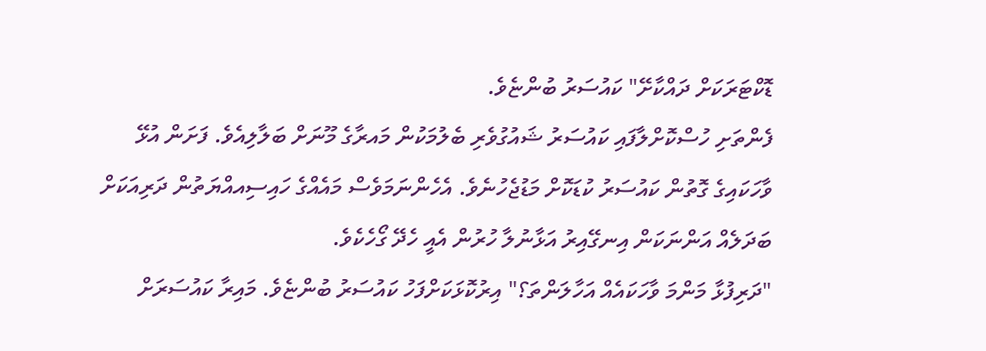ޑޮކްޓަރަކަށް ދައްކާށޭ" ކައުސަރު ބުންޏެވެ.
ފެންތަށި ހުސްކޮށްލާފައި ކައުސަރު ޝައުގުވެރި ބެލުމަކުން މައރާގެ މޫނަށް ބަލާލިއެވެ. ފަށަން އުޅޭ ވާހަކައިގެ ގޮތުން ކައުސަރު ކުޑަކޮށް މަޑުޖެހުނެވެ. އެހެންނަމަވެސް މައެއްގެ ހައިސިއއްޔަތުން ދަރިއަކަށް ބަދަލެއް އަންނަކަން އިނގޭއިރު އަޅާނުލާ ހުރުން އެއީ ހެދޭ ގޯހެކެވެ.
"ދަރިފުޅާ މަންމަ ވާހަކައެއް އަހާލަންތަ؟" އިރުކޮޅަކަށްފަހު ކައުސަރު ބުންޏެވެ. މައިރާ ކައުސަރަށް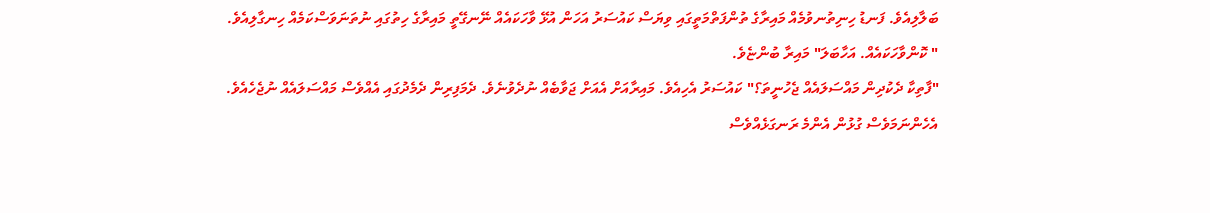ބަލާލިއެވެ. ފަނޑު ހިނިތުނވުމެއް މައިރާގެ ތުންފަތްމަތީގައި ވިޔަސް ކައުސަރު އަހަން އުޅޭ ވާހަކައެއް ނޭނގޭތީ މައިރާގެ ހިތުގައި ނުތަނަވަސްކަމެއް ހިނގާލިއެވެ.
" ކޮންވާހަކައެއް. އަހާބަލަ" މައިރާ ބުންޏެވެ.
"ފާތިކާ ދެކުދިން މައްސަލައެއް ޖެހުނީތަ؟" ކައުސަރު އެހިއެވެ. މައިރާއަށް އެއަށް ޖަވާބެއް ނުދެވުނެވެ. ދެމަފިރިން ދެމެދުގައި އެއްވެސް މައްސަލައެއް ނުޖެހެއެވެ. އެހެންނަމަވެސް ގުޅުން އެންމެ ރަނގަޅެއްވެސް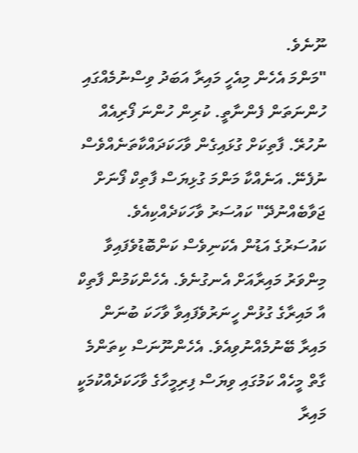ނޫނެވެ.
"މަންމަ އެހެން މިއެހީ މައިރާ އަބަދު ވިސްނުމެއްގައި ހުންނަތަން ފެންނާތީ. ކުރިން ހުންނަ ފޯރިއެއް ނުހުރޭ. ފާތިކަށް ގުޅައިގެން ވާހަކަދައްކާތަނެއްވެސް ނުފެނޭ. އަނެއްކާ މަންމަ ގުޅިޔަސް ފާތިކް ފޯނަށް ޖަވާބެއްނުދޭ" ކައުސަރު ވާހަކަދެއްކިއެވެ. ކައުސަރުގެ އަޑުން އެކަނިވެސް ކަންބޮޑުވެފައިވާ މިންވަރު މައިރާއަށް އެނގުނެވެ. އެހެންކަމުން ފާތިކް އާ މައިރާގެ ގުޅުން ހީނަރުވެފައިވާ ވާހަކަ ބުނަން މައިރާ ބޭނުމެއްނުވިއެވެ. އެހެންނޫނަސް ކިތަންމެ ގާތް މީހެއް ކަމުގައި ވިޔަސް ފިރިމީހާގެ ވާހަކަދެއްކުމަކީ މައިރާ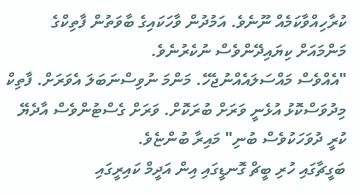ކުރާހިއްވާކަމެއް ނޫނެވެ. އަމުދުން ވާހަކައިގެ ބާވަތުން ފާތިކްގެ މަންމައަށް ކިޔައިދޭންވެސް ނުކެރުނެވެ.
"އެއްވެސް މައްސަލައެއްނުޖެހޭ. މަންމަ ނުވިސްނަބަލަ އެވަރަށް. ފާތިކް މިދުވަސްކޮޅު އުޅެނީ ވަރަށް ބުރަކޮށް. ވަރަށް ގެސްޓުންވެސް އާދެޔޭ ކުރީ ދުވަހަކުވެސް ބުނި" މައިރާ ބުންޏެވެ.
ބަގީޗާގައި ހުރި ބީޗް ގޮނޑީގައި އިން އަދީމް ކައިރީގައި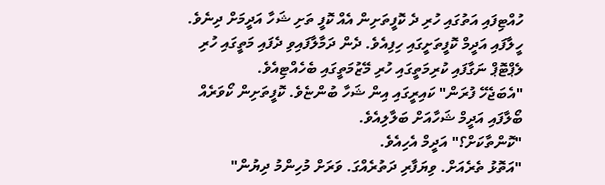ހުއްޓިފައި އަތުގައި ހުރި ދެ ކޮފީތަށިން އެއް ކޮފީ ތަށި ޝަހާ އަދީމަށް ދިނެވެ. ހީލާފައި އަދީމް ކޮފީތަށީގައި ހިފިއެވެ. ދެން ދަމާލާފައިވި ދެފައި މަތީގައި ހުރި ލެޕްޓޮޕް ނަގާފައި ކުރިމަތީގައި ހުރި މޭޒުމަތީގައި ބެހެއްޓިއެވެ.
"އެބަޖެހޭ ފުރަން" ކައިރީގައި އިން ޝަހާ ބުންޏެވެ. ކޮފީތަށިން ކޯވަރެއް ބޯލާފައި އަދީމް ޝަހާއަށް ބަލާލިއެވެ.
"ކޮންތާކަށް؟" އަދީމް އެހިއެވެ.
"އަތޮޅު ތެރެއަށް. ވިޔަފާރި ދަތުރެއްގަ. ވަރަށް މުހިންމު ދިޔުން"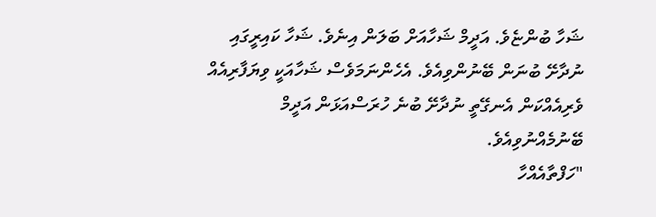ޝަހާ ބުންޏެވެ. އަދީމް ޝަހާއަށް ބަލަން އިނެވެ. ޝަހާ ކައިރީގައި ނުދާށޭ ބުނަން ބޭނުންވިއެވެ. އެހެންނަމަވެސް ޝަހާއަކީ ވިޔަފާރިއެއް ވެރިއެއްކަން އެނގޭތީ ނުދާށޭ ބުނެ ހުރަސްއަޅަން އަދީމް ބޭނުމެއްނުވިއެވެ.
"ހަފްތާއެއްހާ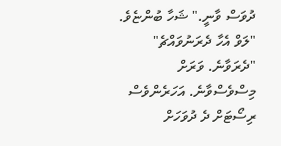ދުވަސް ވާނީ." ޝަހާ ބުންޏެވެ. "ލަވް އެހާ ދެރަނުވައްޗެ"
"ދެރަވާނެ. ވަރަށް މިސްވެސްވާނެ. އަހަރެންވެސް ރިސޯޓަށް ދެ ދުވަހަށް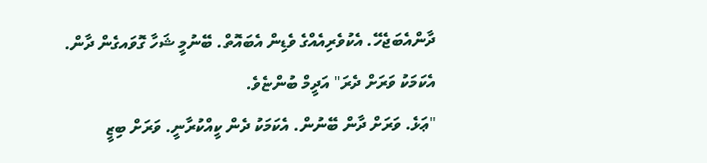ދާންއެބަޖެހޭ. އެކުވެރިއެއްގެ ވެޑިން އެބައޮތް. ބޭނުމީ ޝަހާ ގޮވައގެން ދާން. އެކަމަކު ވަރަށް ދެރަ" އަދީމް ބުންޏެވެ.
"ޢަޅެ. ވަރަށް ދާން ބޭނުން. އެކަމަކު ދެން ކީއްކުރާނީ. ވަރަށް ބިޒީ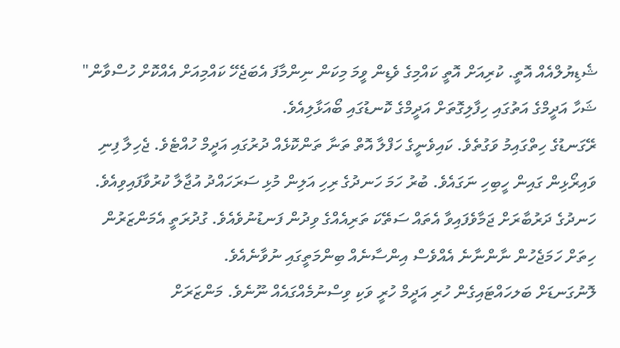ޝެޑިޔުލްއެއް އޮތީ. ކުރިއަށް އޮތީ ކައްމިގެ ވެޑިން ވީމަ މިކަން ނިންމާފަ އެބަޖެހޭ ކައްމިއަށް އެއްކޮށް ހުސްވާން" ޝަހާ އަދީމްގެ އަތުގައި ހިފާލިގޮތަށް އަދީމްގެ ކޮނޑުގައި ބޯއަޅާލިއެވެ.
ރޭގަނޑުގެ ހިތްގައިމު ވަގުތެވެ. ކައިވެނީގެ ހަފްލާ އޮތް ތަނާ ތަންކޮޅެއް ދުރުގައި އަދީމް ހުއްޓެވެ. ޖެހިލާ ފިނި ވައިރޯޅިން ގައިން ހީބިހި ނަގައެވެ. ބުރު ހަމަ ހަނދުގެ ރިހި އަލިން މުޅި ސަރަހައްދު އުޖާލާ ކުރުވާފައިވިއެވެ. ހަނދުގެ ދަރުބާރަށް ޖަމާވެފައިވާ އެތައް ސަތޭކަ ތަރިއެއްގެ ވިދުން ފަނޑުނުވެއެވެ. ގުދުރަތީ އެމަންޒަރުން ހިތަށް ހަމަޖެހުން ނާންނާނެ އެއްވެސް އިންސާނެއް ބިންމަތީގައި ނުވާނެއެވެ.
ލޮނުގަނޑަށް ބަލހައްޓައިގެން ހުރި އަދީމް ހުރީ ވަކި ވިސްނުމެއްގައެއް ނޫނެވެ. މަންޒަރަށް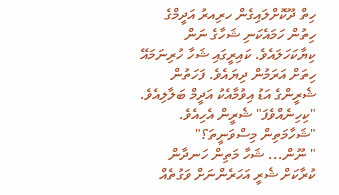ހިތް ދޫކޮށްލައިގެން ހރިއރު އަދީމްގެ ހިތުން ހަމައެކަނި ޝަހާގެ ނަން ކިޔާކަހަލައެވެ. ކައިރީގައި ޝަހާ ހުރިނަމައޭ ހިތަށް އަރަމުން ދިޔައެވެ. ފަހަތުން ޝެރީންގެ އަޑު އިވުމާއެކު އަދީމް ބަލާލިއެވެ.
"ކިހިނެއްވެފަ" ޝެރީން އެހިއެވެ. "ޝަހާމަތިން މިސްވަނީތަ؟"
" ނޫން... ޝަހާ މަތިން ހަނދާން ކުރާކަށް ޝެރީ އަހަރެންނަށް ވަގުތެއް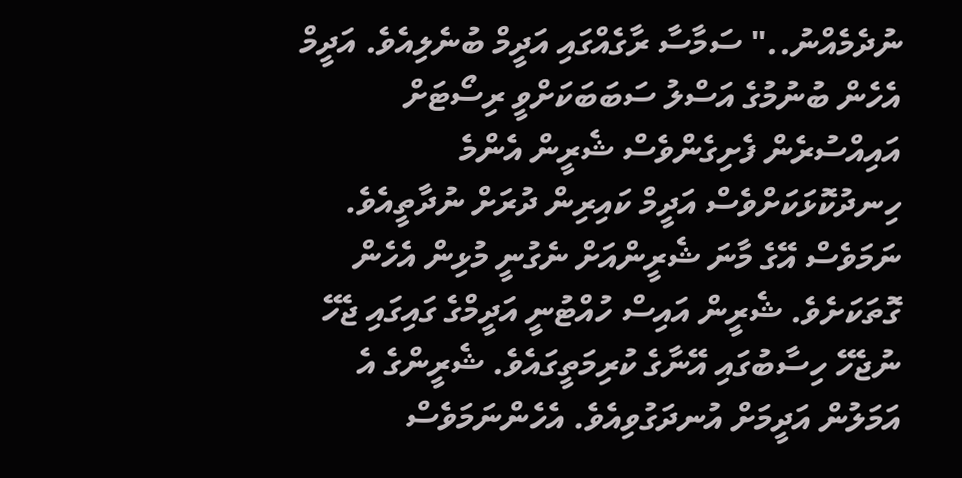ނުދެމެއްނު.." ސަމާސާ ރާގެއްގައި އަދީމް ބުނެލިއެވެ. އަދީމް އެހެން ބުނުމުގެ އަސްލު ސަބަބަކަށްވީ ރިސޯޓަށް އައިއްސުރެން ފެށިގެންވެސް ޝެރީން އެންމެ ހިނދުކޮޅަކަށްވެސް އަދީމް ކައިރިން ދުރަށް ނުދާތީއެވެ. ނަމަވެސް އޭގެ މާނަ ޝެރީންއަށް ނެގުނީ މުޅިން އެހެން ގޮތަކަށެވެ. ޝެރީން އައިސް ހުއްޓުނީ އަދީމްގެ ގައިގައި ޖެހޭ ނުޖެހޭ ހިސާބުގައި އޭނާގެ ކުރިމަތީގައެވެ. ޝެރީންގެ އެ އަމަލުން އަދީމަށް އުނދަގުވިއެވެ. އެހެންނަމަވެސް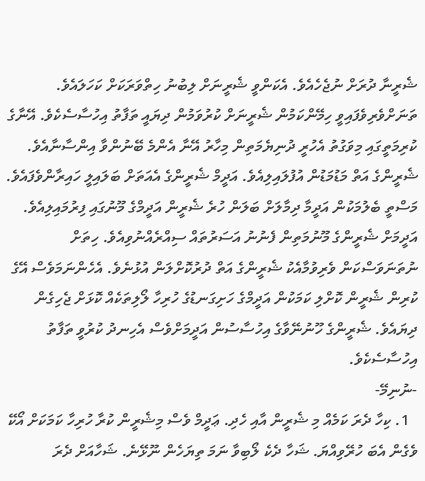ޝެރީނާ ދުރަށް ނުޖެހެއެވެ. އެކަންވީ ޝެރީނަށް ލިބުނު ހިތްވަރަކަށް ކަހަލައެވެ. ތަނަށްވެރިވެފައިވީ ހިމޭންކަމުން ޝެރީނަށް ކުރުވަމުން ދިޔައީ ތަފާތު އިހުސާސެކެވެ. އޭނާގެ ކުރިމަތީގައި މިވަގުތު އެހުރީ ދުނިޔެމަތިން މިހާރު އޭނާ އެންމެ ބޭނުންވާ އިންސާނާއެވެ. ޝެރީންގެ އަތް މަޑުމަޑުން އުފުލައިލިއެވެ. އަދީމް ޝެރީންގެ އެއަތަށް ބަލައިލީ ހައިރާންވެފައެވެ. މަސްތީ ބެލުމަކުން އަދީމާ ދިމާލަށް ބަލަން ހުރެ ޝެރީން އަދީމްގެ މޫނުގައި ފިރުމައިލިއެވެ. އަދީމަށް ޝެރީންގެ މޫނުމަތިން ފެނުނު އަސަރުތައް ސިއްރެއްނުވިއެވެ. ހިތަށް  ނުތަނަވަސްކަން ވެރިވުމާއެކު ޝެރީންގެ އަތް ދުރުކޮށްލަން އުޅުނެވެ. އެހެންނަމަވެސް އޭގެ ކުރިން ޝެރީން ކޮށްލި ކަމަކުން އަދީމްގެ ހަށިގަނޑުގެ ހުރިހާ ލޯލިތަކެއް ކޮޅަށް ޖެހިގެން ދިޔައެވެ. ޝެރީންގެ ހޫނުނޭވާގެ އިހުސާސުން އަދީމަށްވެސް އެހިނދު ކުރުވީ ތަފާތު އިހުސާސެކެވެ.
-ނުނިމޭ-
  1. ކިހާ ދެރަ ކަމެއް މި ޝެރީން އާއި ހެދި. ޢަދީމް ވެސް މިޝެރީން ކުރާ ހުރިހާ ކަމަކަށް އޯކޭ ވެގެން އެބަ ހުރޭވިއްޔަ. ޝަހާ ދެކެ ލޯބިވާ ނަމަ ތިޔަހެން ނޫޅޭނެ. ޝަހާއަށް ދެރަ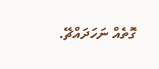ގޮތެއް ނަހަދައްޗޭ.